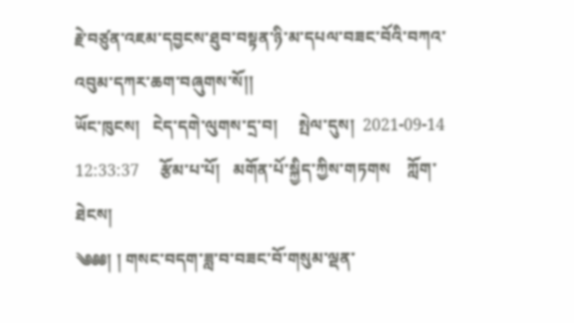རྗེ་བཙུན་འཇམ་དབྱངས་ཐུབ་བསྟན་ཉི་མ་དཔལ་བཟང་བོའི་བཀའ་འབུམ་དཀར་ཆག་བཞུགས་སོ།།
ཡོང་ཁུངས།   ངེད་དགེ་ལུགས་དྲ་བ།     སྤེལ་དུས།  2021-09-14 12:33:37     རྩོམ་པ་པོ།   མགོན་པོ་སྐྱིད་ཀྱིས་གཏགས    ཀློག་ཐེངས།
༄༅༅། ། གསང་བདག་ཟླ་བ་བཟང་བོ་གསུམ་ལྡན་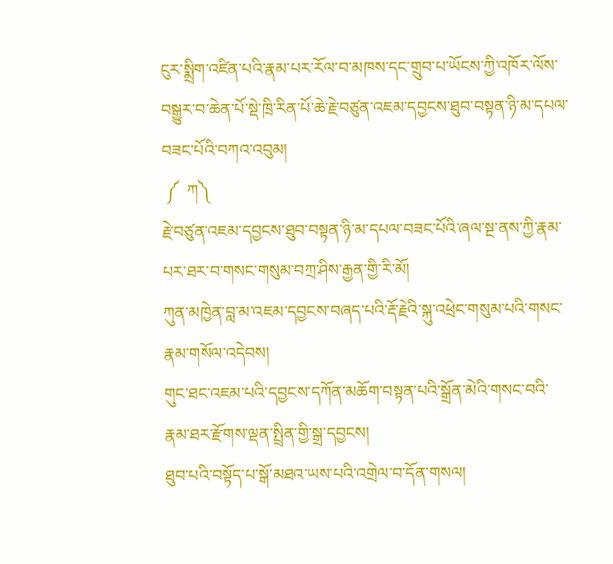ངུར་སྨྲིག་འཛིན་པའི་རྣམ་པར་རོལ་བ་མཁས་དང་གྲུབ་པ་ཡོངས་ཀྱི་འཁོར་ལོས་བསྒྱུར་བ་ཆེན་པོ་སྡེ་ཁྲི་རིན་པོ་ཆེ་རྗེ་བཙུན་འཇམ་དབྱངས་ཐུབ་བསྟན་ཉི་མ་དཔལ་བཟང་པོའི་བཀའ་འབུམ།
 ༼  ཀ༽
རྗེ་བཙུན་འཇམ་དབྱངས་ཐུབ་བསྟན་ཉི་མ་དཔལ་བཟང་པོའི་ཞལ་སྔ་ནས་ཀྱི་རྣམ་པར་ཐར་བ་གསང་གསུམ་བཀྲ་ཤིས་རྒྱན་གྱི་རི་མོ།
ཀུན་མཁྱེན་བླ་མ་འཇམ་དབྱངས་བཞད་པའི་རྡོ་རྗེའི་སྐུ་འཕྲེང་གསུམ་པའི་གསང་རྣམ་གསོལ་འདེབས།
གུང་ཐང་འཇམ་པའི་དབྱངས་དཀོན་མཆོག་བསྟན་པའི་སྒྲོན་མེའི་གསང་བའི་རྣམ་ཐར་རྫོགས་ལྡན་སྤྲིན་གྱི་སྒྲ་དབྱངས།
ཐུབ་པའི་བསྟོད་པ་སྒོ་མཐའ་ཡས་པའི་འགྲེལ་བ་དོན་གསལ།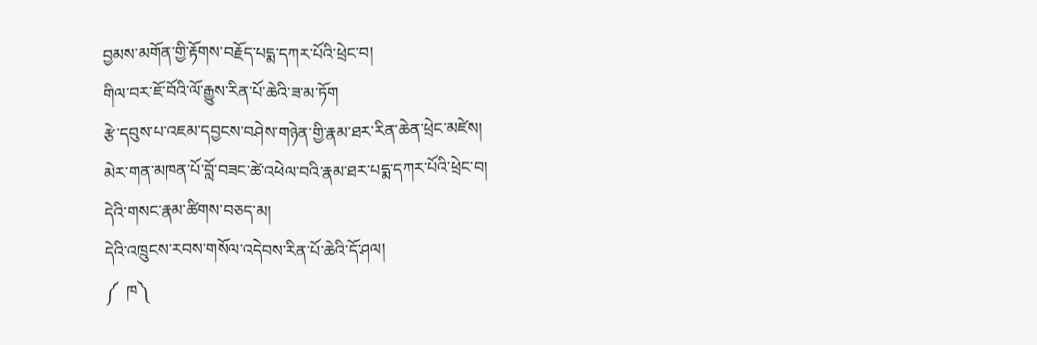བྱམས་མགོན་གྱི་རྟོགས་བརྗོད་པདྨ་དཀར་པོའི་ཕྲེང་བ།
གིལ་བར་ཇོ་བོའི་ལོ་རྒྱུས་རིན་པོ་ཆེའི་ཟ་མ་ཏོག
རྩེ་དབུས་པ་འཇམ་དབྱངས་བཤེས་གཉེན་གྱི་རྣམ་ཐར་རིན་ཆེན་ཕྲེང་མཛེས།
མེར་གན་མཁན་པོ་བློ་བཟང་ཚེ་འཕེལ་བའི་རྣམ་ཐར་པདྨ་དཀར་པོའི་ཕྲེང་བ།
དེའི་གསང་རྣམ་ཚིགས་བཅད་མ།
དེའི་འཁྲུངས་རབས་གསོལ་འདེབས་རིན་པོ་ཆེའི་དོ་ཤལ།
༼  ཁ༽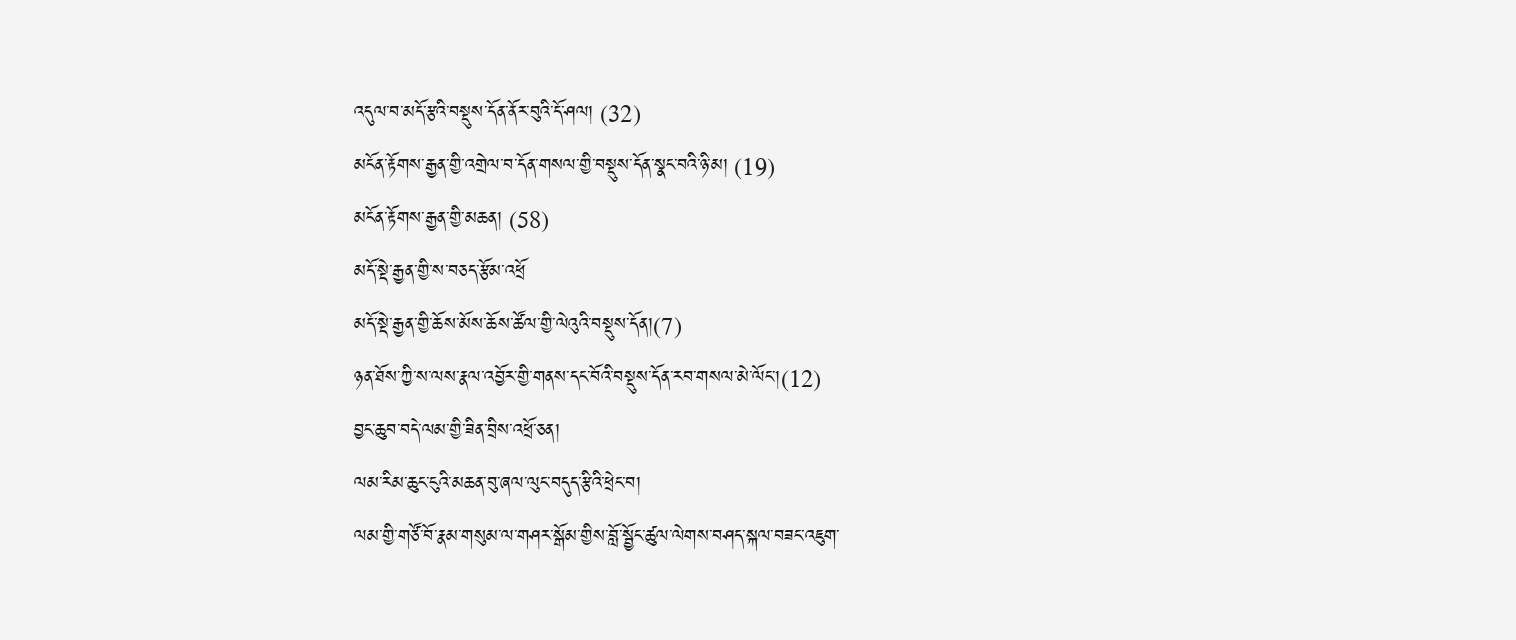འདུལ་བ་མདོ་རྩའི་བསྡུས་དོན་ནོར་བུའི་དོ་ཤལ། (32)
མངོན་རྟོགས་རྒྱན་གྱི་འགྲེལ་བ་དོན་གསལ་གྱི་བསྡུས་དོན་སྣང་བའི་ཉི་མ། (19)
མངོན་རྟོགས་རྒྱན་གྱི་མཆན། (58)
མདོ་སྡེ་རྒྱན་གྱི་ས་བཅད་རྩོམ་འཕྲོ
མདོ་སྡེ་རྒྱན་གྱི་ཆོས་མོས་ཆོས་ཚོལ་གྱི་ལེའུའི་བསྡུས་དོན།(7)
ཉན་ཐོས་ཀྱི་ས་ལས་རྣལ་འབྱོར་གྱི་གནས་དང་བོའི་བསྡུས་དོན་རབ་གསལ་མེ་ལོང་།(12)
བྱང་ཆུབ་བདེ་ལམ་གྱི་ཟིན་བྲིས་འཕྲོ་ཅན།
ལམ་རིམ་ཆུང་ངུའི་མཆན་བུ་ཞལ་ལུང་བདུད་རྩིའི་ཕྲེང་བ།
ལམ་གྱི་གཙོ་བོ་རྣམ་གསུམ་ལ་གཤར་སྒོམ་གྱིས་བློ་སྦྱོང་ཚུལ་ལེགས་བཤད་སྐལ་བཟང་འཇུག་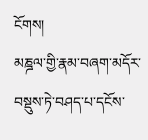ངོགས།
མཎྜལ་གྱི་རྣམ་བཞག་མདོར་བསྡུས་ཏེ་བཤད་པ་དངོས་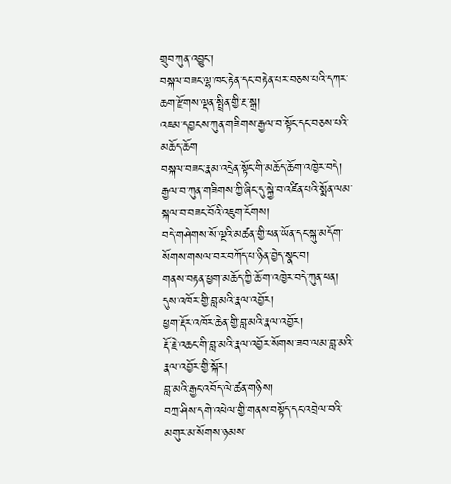གྲུབ་ཀུན་འབྱུང་།
བསྐལ་བཟང་ལྷ་ཁང་རྟེན་དང་བརྟེན་པར་བཅས་པའི་དཀར་ཆག་རྫོགས་ལྡན་སྤྲིན་གྱི་རྔ་སྒྲ།
འཇམ་དབྱངས་ཀུན་གཟིགས་རྒྱལ་བ་སྟོང་དང་བཅས་པའི་མཆོད་ཆོག
བསྐལ་བཟང་རྣམ་འདྲེན་སྟོང་གི་མཆོད་ཆོག་འཁྱེར་བདེ།
རྒྱལ་བ་ཀུན་གཟིགས་ཀྱི་ཞིང་དུ་སྐྱེ་བ་འཛིན་པའི་སྨོན་ལམ་སྐལ་བ་བཟང་བོའི་འཇུག་ངོགས།
བདེ་གཤེགས་སོ་ལྔའི་མཚན་གྱི་ཕན་ཡོན་དང་སྐུ་མདོག་སོགས་གསལ་བར་བཀོད་པ་ཉིན་བྱེད་སྣང་བ།
གནས་བརྟན་ཕྱག་མཆོད་ཀྱི་ཆོ་ག་འཁྱེར་བདེ་ཀུན་ཕན།
དུས་འཁོར་གྱི་བླ་མའི་རྣལ་འབྱོར།
ཕྱག་རྡོར་འཁོར་ཆེན་གྱི་བླ་མའི་རྣལ་འབྱོར།
རྡོ་རྗེ་འཆང་གི་བླ་མའི་རྣལ་འབྱོར་སོགས་ཟབ་ལམ་བླ་མའི་རྣལ་འབྱོར་གྱི་སྐོར།
བླ་མའི་རྒྱང་འབོད་ལེ་ཚན་གཉིས།
བཀྲ་ཤིས་དགེ་འཕེལ་གྱི་གནས་བསྟོད་དང་འབྲེལ་བའི་མགུར་མ་སོགས་ཉམས་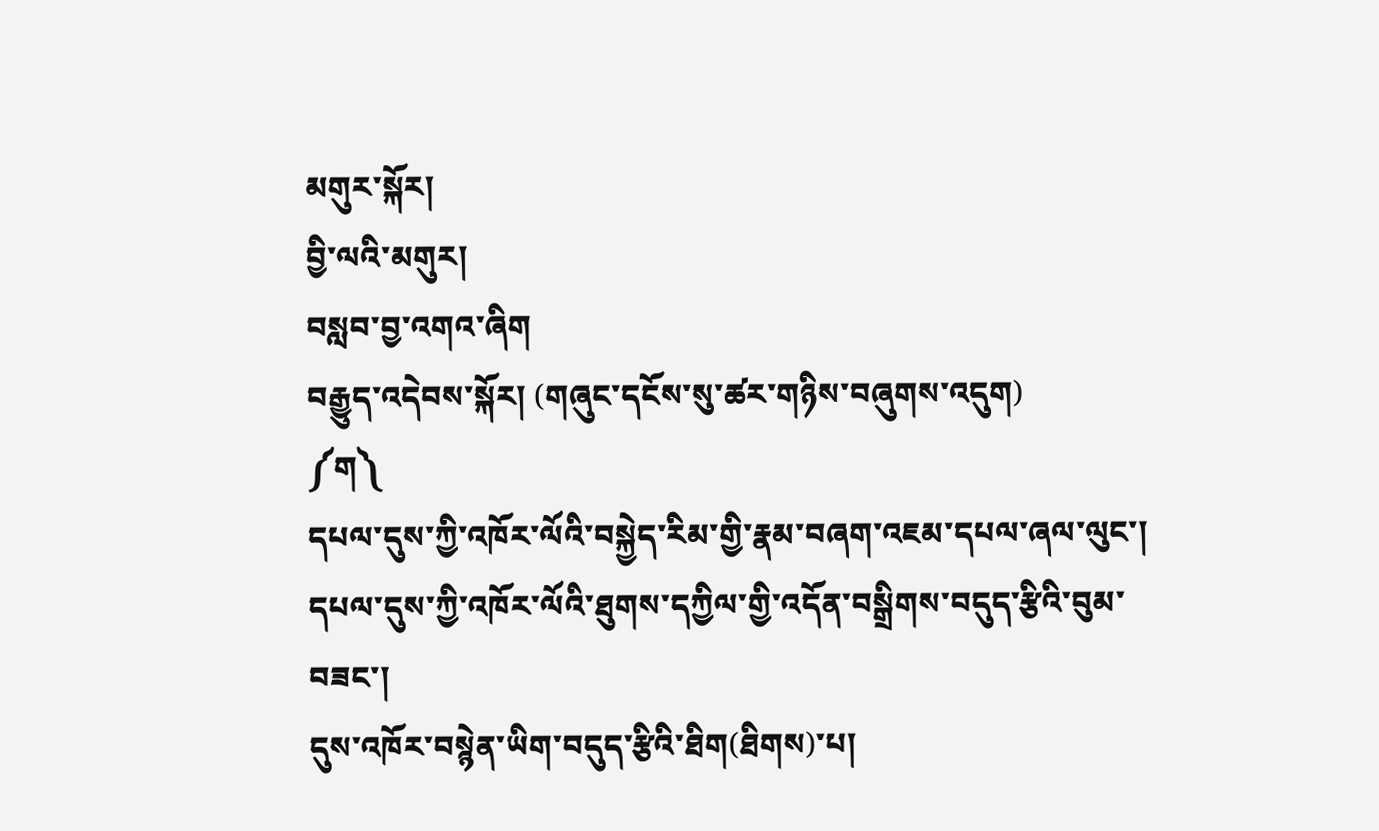མགུར་སྐོར།
བྱི་ལའི་མགུར།
བསླབ་བྱ་འགའ་ཞིག
བརྒྱུད་འདེབས་སྐོར། (གཞུང་དངོས་སུ་ཚར་གཉིས་བཞུགས་འདུག)
༼ག༽
དཔལ་དུས་ཀྱི་འཁོར་ལོའི་བསྐྱེད་རིམ་གྱི་རྣམ་བཞག་འཇམ་དཔལ་ཞལ་ལུང་།
དཔལ་དུས་ཀྱི་འཁོར་ལོའི་ཐུགས་དཀྱིལ་གྱི་འདོན་བསྒྲིགས་བདུད་རྩིའི་བུམ་བཟང་།
དུས་འཁོར་བསྙེན་ཡིག་བདུད་རྩིའི་ཐིག(ཐིགས)་པ།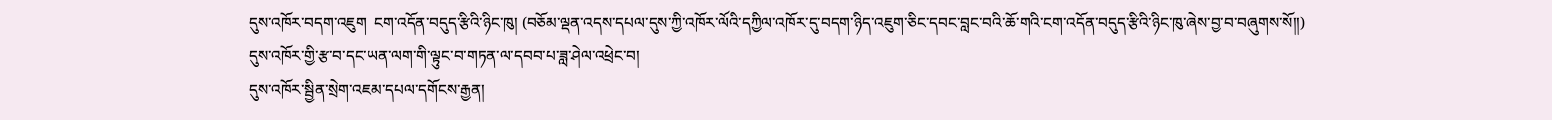དུས་འཁོར་བདག་འཇུག  ངག་འདོན་བདུད་རྩིའི་ཉིང་ཁུ། (བཅོམ་ལྡན་འདས་དཔལ་དུས་ཀྱི་འཁོར་ལོའི་དཀྱིལ་འཁོར་དུ་བདག་ཉིད་འཇུག་ཅིང་དབང་བླང་བའི་ཆོ་གའི་ངག་འདོན་བདུད་རྩིའི་ཉིང་ཁུ་ཞེས་བྱ་བ་བཞུགས་སོ།།)
དུས་འཁོར་གྱི་རྩ་བ་དང་ཡན་ལག་གི་ལྟུང་བ་གཏན་ལ་དབབ་པ་ཟླ་ཤེལ་འཕྲེང་བ།
དུས་འཁོར་སྦྱིན་སྲེག་འཇམ་དཔལ་དགོངས་རྒྱན།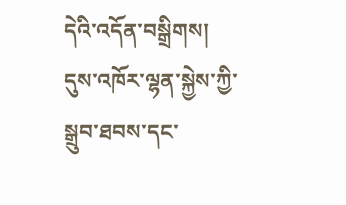དེའི་འདོན་བསྒྲིགས།
དུས་འཁོར་ལྷན་སྐྱེས་ཀྱི་སྒྲུབ་ཐབས་དང་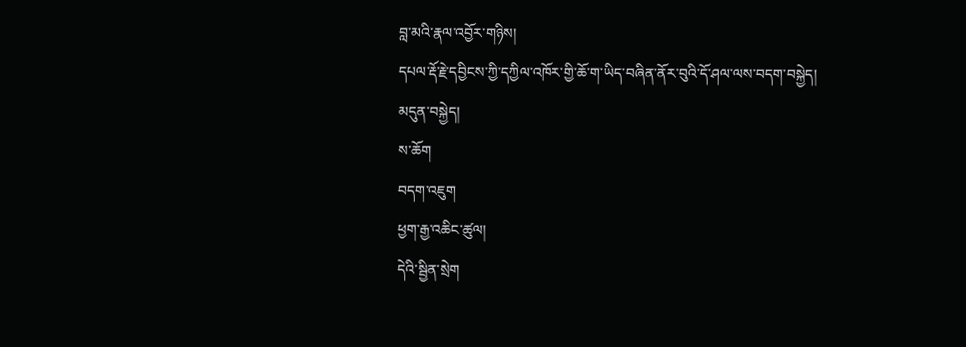བླ་མའི་རྣལ་འབྱོར་གཉིས།
དཔལ་རྡོ་རྗེ་དབྱིངས་ཀྱི་དཀྱིལ་འཁོར་གྱི་ཆོ་ག་ཡིད་བཞིན་ནོར་བུའི་དོ་ཤལ་ལས་བདག་བསྐྱེད།
མདུན་བསྐྱེད།
ས་ཆོག
བདག་འཇུག
ཕྱག་རྒྱ་འཆིང་ཚུལ།
དེའི་སྦྱིན་སྲེག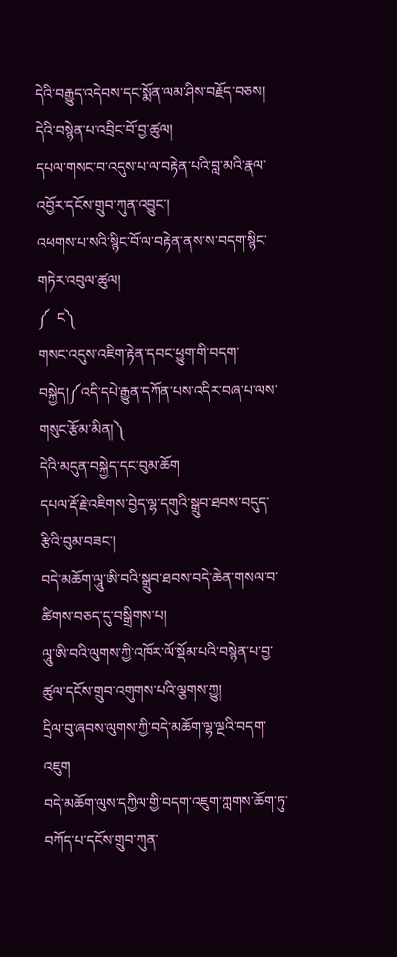དེའི་བརྒྱུད་འདེབས་དང་སྨོན་ལམ་ཤིས་བརྗོད་བཅས།
དེའི་བསྙེན་པ་འབྲིང་བོ་བྱ་ཚུལ།
དཔལ་གསང་བ་འདུས་པ་ལ་བརྟེན་པའི་བླ་མའི་རྣལ་འབྱོར་དངོས་གྲུབ་ཀུན་འབྱུང་།
འཕགས་པ་སའི་སྙིང་བོ་ལ་བརྟེན་ནས་ས་བདག་སྙིང་གཏེར་འབུལ་ཚུལ།
༼  ང༽
གསང་འདུས་འཇིག་རྟེན་དབང་ཕྱུག་གི་བདག་བསྐྱེད།༼འདི་དཔེ་རྒྱུན་དཀོན་པས་འདིར་བཞ་པ་ལས་གསུང་རྩོམ་མིན།༽
དེའི་མདུན་བསྐྱེད་དང་བུམ་ཆོག
དཔལ་རྡོ་རྗེ་འཇིགས་བྱེད་ལྷ་དགུའི་སྒྲུབ་ཐབས་བདུད་རྩིའི་བུམ་བཟང་།
བདེ་མཆོག་ལཱུ་ཨི་བའི་སྒྲུབ་ཐབས་བདེ་ཆེན་གསལ་བ་ཚིགས་བཅད་དུ་བསྒྲིགས་པ།
ལཱུ་ཨི་བའི་ལུགས་ཀྱི་འཁོར་ལོ་སྡོམ་པའི་བསྙེན་པ་བྱ་ཚུལ་དངོས་གྲུབ་འགུགས་པའི་ལྕགས་ཀྱུ།
དྲིལ་བུ་ཞབས་ལུགས་ཀྱི་བདེ་མཆོག་ལྷ་ལྔའི་བདག་འཇུག
བདེ་མཆོག་ལུས་དཀྱིལ་གྱི་བདག་འཇུག་ཀླགས་ཆོག་ཏུ་བཀོད་པ་དངོས་གྲུབ་ཀུན་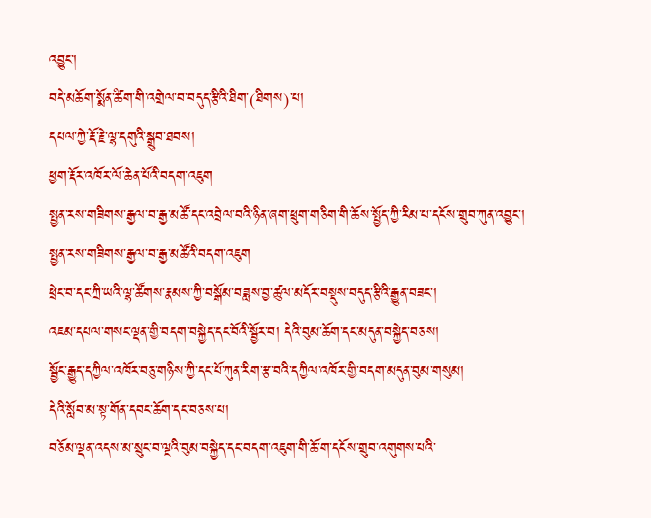འབྱུང་།
བདེ་མཆོག་སྨོན་ཚིག་གི་འགྲེལ་བ་བདུད་རྩིའི་ཐིག་(ཐིགས)་པ།
དཔལ་ཀྱེ་རྡོ་རྗེ་ལྷ་དགུའི་སྒྲུབ་ཐབས།
ཕྱག་རྡོར་འཁོར་ལོ་ཆེན་པོའི་བདག་འཇུག
སྤྱན་རས་གཟིགས་རྒྱལ་བ་རྒྱ་མཚོ་དང་འབྲེལ་བའི་ཉིན་ཞག་ཕྲུག་གཅིག་གི་ཆོས་སྤྱོད་ཀྱི་རིམ་པ་དངོས་གྲུབ་ཀུན་འབྱུང་།
སྤྱན་རས་གཟིགས་རྒྱལ་བ་རྒྱ་མཚོའི་བདག་འཇུག
ཕྲེང་བ་དང་ཀྲི་ཡའི་ལྷ་ཚོགས་རྣམས་ཀྱི་བསྒོམ་བཟླས་བྱ་ཚུལ་མདོར་བསྡུས་བདུད་རྩིའི་རྒྱུན་བཟང་།
འཇམ་དཔལ་གསང་ལྡན་གྱི་བདག་བསྐྱེད་དང་བོའི་སྦྱོར་བ། དེའི་བུམ་ཆོག་དང་མདུན་བསྐྱེད་བཅས།
སྦྱོང་རྒྱུད་དཀྱིལ་འཁོར་བཅུ་གཉིས་ཀྱི་དང་པོ་ཀུན་རིག་རྩ་བའི་དཀྱིལ་འཁོར་གྱི་བདག་མདུན་བུམ་གསུམ།
དེའི་སློབ་མ་སྟ་གོན་དབང་ཆོག་དང་བཅས་པ།
བཅོམ་ལྡན་འདས་མ་སྲུང་བ་ལྔའི་བུམ་བསྐྱེད་དང་བདག་འཇུག་གི་ཆོ་ག་དངོས་གྲུབ་འགུགས་པའི་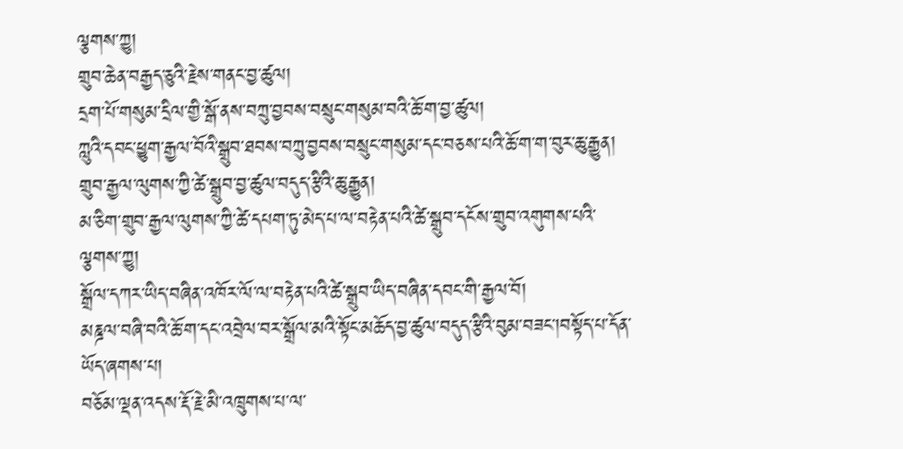ལྕགས་ཀྱུ།
གྲུབ་ཆེན་བརྒྱད་ཅུའི་རྗེས་གནང་བྱ་ཚུལ།
དྲག་པོ་གསུམ་དྲིལ་གྱི་སྒོ་ནས་བཀྲུ་བྱབས་བསྲུང་གསུམ་བའི་ཆོ་ག་བྱ་ཚུལ།
ཀླུའི་དབང་ཕྱུག་རྒྱལ་བོའི་སྒྲུབ་ཐབས་བཀྲུ་བྱབས་བསྲུང་གསུམ་དང་བཅས་པའི་ཆོ་ག་ག་བུར་ཆུ་རྒྱུན།
གྲུབ་རྒྱལ་ལུགས་ཀྱི་ཚེ་སྒྲུབ་བྱ་ཚུལ་བདུད་རྩིའི་ཆུ་རྒྱུན།
མ་ཅིག་གྲུབ་རྒྱལ་ལུགས་ཀྱི་ཚེ་དཔག་ཏུ་མེད་པ་ལ་བརྟེན་པའི་ཚེ་སྒྲུབ་དངོས་གྲུབ་འགུགས་པའི་ལྕགས་ཀྱུ།
སྒྲོལ་དཀར་ཡིད་བཞིན་འཁོར་ལོ་ལ་བརྟེན་པའི་ཚེ་སྒྲུབ་ཡིད་བཞིན་དབང་གི་རྒྱལ་བོ།
མཎྜལ་བཞི་བའི་ཆོ་ག་དང་འབྲེལ་བར་སྒྲོལ་མའི་སྟོང་མཆོད་བྱ་ཚུལ་བདུད་རྩིའི་བུམ་བཟང་།བསྟོད་པ་དོན་ཡོད་ཞགས་པ།
བཅོམ་ལྡན་འདས་རྡོ་རྗེ་མི་འཁྲུགས་པ་ལ་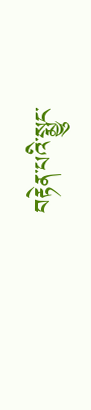བརྟེན་པའི་སྨྱུང་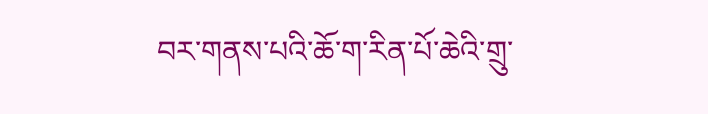བར་གནས་པའི་ཆོ་ག་རིན་པོ་ཆེའི་གྲུ་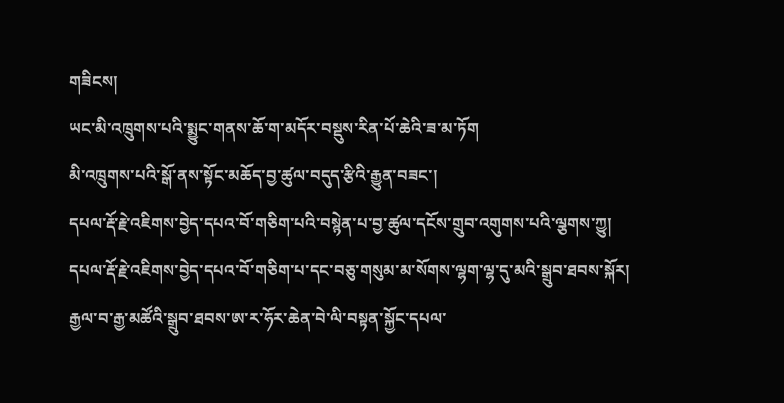གཟིངས།
ཡང་མི་འཁྲུགས་པའི་སྨྱུང་གནས་ཆོ་ག་མདོར་བསྡུས་རིན་པོ་ཆེའི་ཟ་མ་ཏོག
མི་འཁྲུགས་པའི་སྒོ་ནས་སྟོང་མཆོད་བྱ་ཚུལ་བདུད་རྩིའི་རྒྱུན་བཟང་།
དཔལ་རྡོ་རྗེ་འཇིགས་བྱེད་དཔའ་བོ་གཅིག་པའི་བསྙེན་པ་བྱ་ཚུལ་དངོས་གྲུབ་འགུགས་པའི་ལྕགས་ཀྱུ།
དཔལ་རྡོ་རྗེ་འཇིགས་བྱེད་དཔའ་བོ་གཅིག་པ་དང་བཅུ་གསུམ་མ་སོགས་ལྷག་ལྷ་དུ་མའི་སྒྲུབ་ཐབས་སྐོར།
རྒྱལ་བ་རྒྱ་མཚོའི་སྒྲུབ་ཐབས་ཨ་ར་ཧོར་ཆེན་བེ་ལི་བསྟན་སྐྱོང་དཔལ་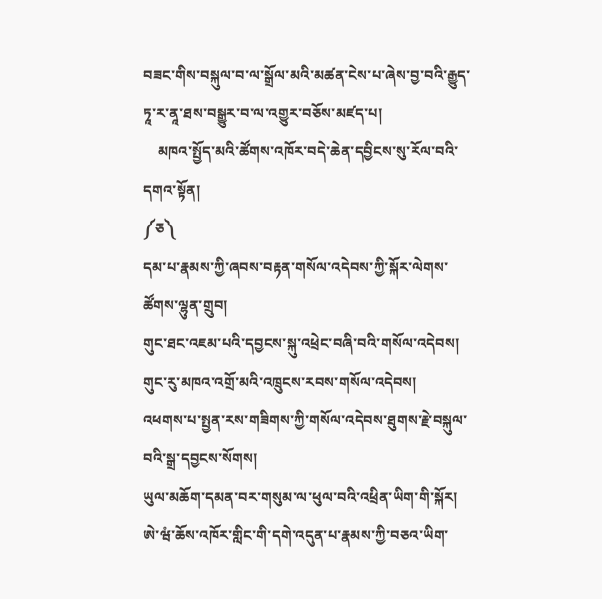བཟང་གིས་བསྐུལ་བ་ལ་སྒྲོལ་མའི་མཚན་ངེས་པ་ཞེས་བྱ་བའི་རྒྱུད་ཏཱ་ར་ནཱ་ཐས་བསྒྱུར་བ་ལ་འགྱུར་བཅོས་མཛད་པ།
    མཁའ་སྤྱོད་མའི་ཚོགས་འཁོར་བདེ་ཆེན་དབྱིངས་སུ་རོལ་བའི་དགའ་སྟོན།
༼ཅ༽
དམ་པ་རྣམས་ཀྱི་ཞབས་བརྟན་གསོལ་འདེབས་ཀྱི་སྐོར་ལེགས་ཚོགས་ལྷུན་གྲུབ།
གུང་ཐང་འཇམ་པའི་དབྱངས་སྐུ་འཕྲེང་བཞི་བའི་གསོལ་འདེབས།
གུང་རུ་མཁའ་འགྲོ་མའི་འཁྲུངས་རབས་གསོལ་འདེབས།
འཕགས་པ་སྤྱན་རས་གཟིགས་ཀྱི་གསོལ་འདེབས་ཐུགས་རྗེ་བསྐུལ་བའི་སྒྲ་དབྱངས་སོགས།
ཡུལ་མཆོག་དམན་བར་གསུམ་ལ་ཕུལ་བའི་འཕྲིན་ཡིག་གི་སྐོར།
ཨེ་ཝཾ་ཆོས་འཁོར་གླིང་གི་དགེ་འདུན་པ་རྣམས་ཀྱི་བཅའ་ཡིག་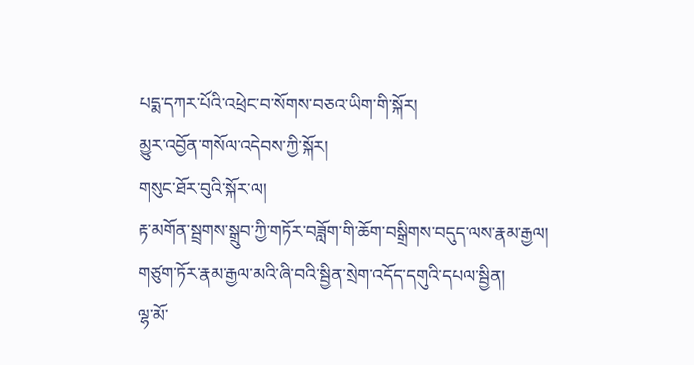པདྨ་དཀར་པོའི་འཕྲེང་བ་སོགས་བཅའ་ཡིག་གི་སྐོར།
མྱུར་འབྱོན་གསོལ་འདེབས་ཀྱི་སྐོར།
གསུང་ཐོར་བུའི་སྐོར་ལ།
རྟ་མགོན་སྦྲགས་སྒྲུབ་ཀྱི་གཏོར་བཟློག་གི་ཆོག་བསྒྲིགས་བདུད་ལས་རྣམ་རྒྱལ།
གཙུག་ཏོར་རྣམ་རྒྱལ་མའི་ཞི་བའི་སྦྱིན་སྲེག་འདོད་དགུའི་དཔལ་སྦྱིན།
ལྷ་མོ་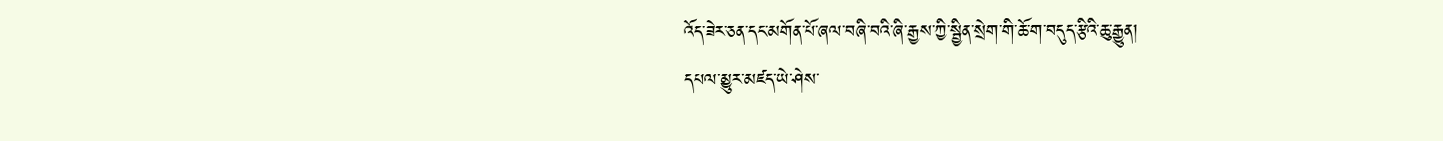འོད་ཟེར་ཅན་དང་མགོན་པོ་ཞལ་བཞི་བའི་ཞི་རྒྱས་ཀྱི་སྦྱིན་སྲེག་གི་ཆོ་ག་བདུད་རྩིའི་ཆུ་རྒྱུན།
དཔལ་མྱུར་མཛད་ཡེ་ཤེས་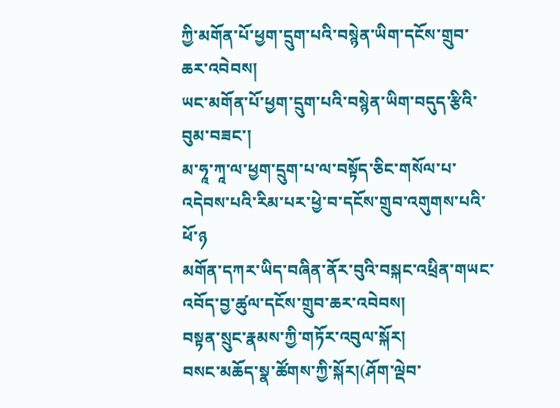ཀྱི་མགོན་པོ་ཕྱག་དྲུག་པའི་བསྙེན་ཡིག་དངོས་གྲུབ་ཆར་འབེབས།
ཡང་མགོན་པོ་ཕྱག་དྲུག་པའི་བསྙེན་ཡིག་བདུད་རྩིའི་བུམ་བཟང་།
མ་ཧཱ་ཀཱ་ལ་ཕྱག་དྲུག་པ་ལ་བསྟོད་ཅིང་གསོལ་པ་འདེབས་པའི་རིམ་པར་ཕྱེ་བ་དངོས་གྲུབ་འགུགས་པའི་ཕོ་ཉ
མགོན་དཀར་ཡིད་བཞིན་ནོར་བུའི་བསྐང་འཕྲིན་གཡང་འབོད་བྱ་ཚུལ་དངོས་གྲུབ་ཆར་འབེབས།
བསྟན་སྲུང་རྣམས་ཀྱི་གཏོར་འབུལ་སྐོར།
བསང་མཆོད་སྣ་ཚོགས་ཀྱི་སྐོར།(ཤོག་ལྡེབ་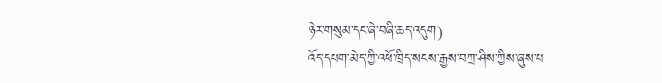ཉེར་གསུམ་དང་ཞེ་བཞི་ཆད་འདུག)
འོད་དཔག་མེད་ཀྱི་འཕོ་ཁྲིད་སངས་རྒྱས་བཀྲ་ཤིས་ཀྱིས་ཞུས་པ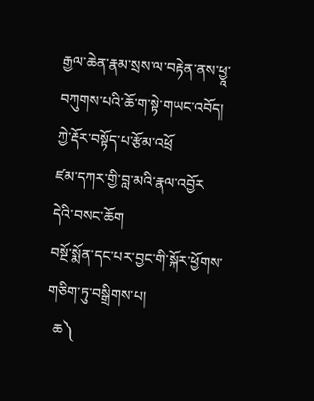རྒྱལ་ཆེན་རྣམ་སྲས་ལ་བརྟེན་ནས་ཕྱཱ་བཀུགས་པའི་ཆོ་ག་སྟེ་གཡང་འབོད།
ཀྱེ་རྡོར་བསྟོད་པ་རྩོམ་འཕྲོ
ཛམ་དཀར་གྱི་བླ་མའི་རྣལ་འབྱོར
དེའི་བསང་ཆོག
བསྔོ་སྨོན་དང་པར་བྱང་གི་སྐོར་ཕྱོགས་གཅིག་ཏུ་བསྒྲིགས་པ།
  ཆ༽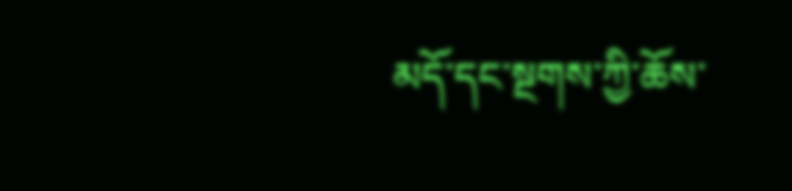མདོ་དང་སྔགས་ཀྱི་ཆོས་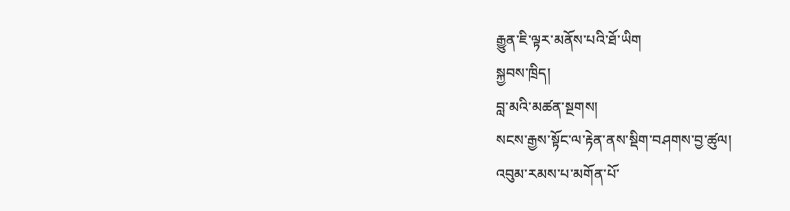རྒྱུན་ཇི་ལྟར་མནོས་པའི་ཐོ་ཡིག
སྐྱབས་ཁྲིད།
བླ་མའི་མཚན་སྔགས།
སངས་རྒྱས་སྟོང་ལ་རྟེན་ནས་སྡིག་བཤགས་བྱ་ཚུལ།
འབུམ་རམས་པ་མགོན་པོ་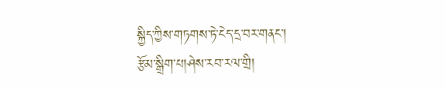སྐྱིད་ཀྱིས་གཏགས་ཏེ་ངེད་དྲ་བར་གནང་།
རྩོམ་སྒྲིག་པ།ཤེས་རབ་རལ་གྲི།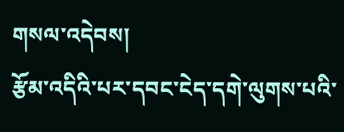གསལ་འདེབས།
རྩོམ་འདིའི་པར་དབང་ངེད་དགེ་ལུགས་པའི་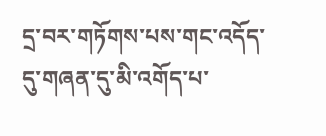དྲ་བར་གཏོགས་པས་གང་འདོད་དུ་གཞན་དུ་མི་འགོད་པ་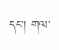དང་། གལ་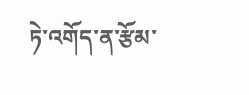ཏེ་འགོད་ན་རྩོམ་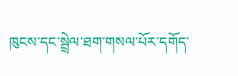ཁུངས་དང་སྦྲེལ་ཐག་གསལ་པོར་དགོད་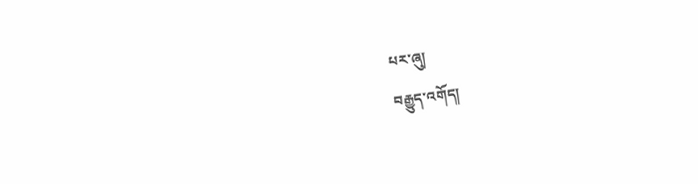པར་ཞུ།
བརྒྱུད་འགོད།